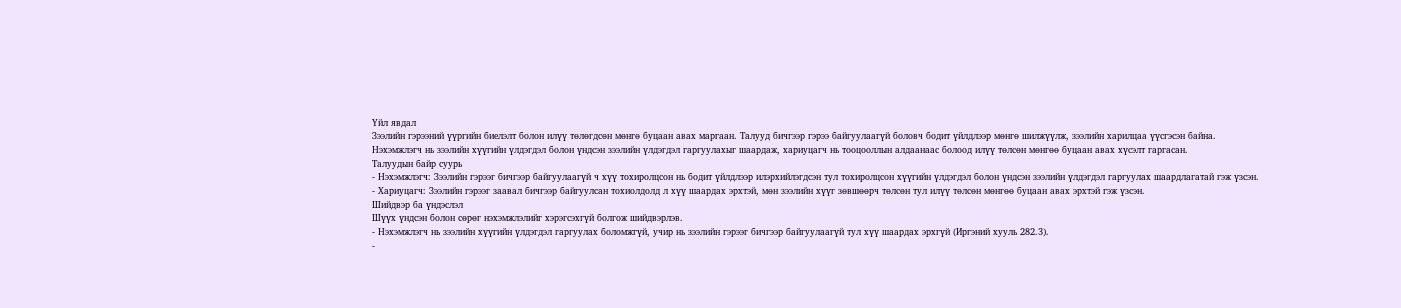Үйл явдал
Зээлийн гэрээний үүргийн биелэлт болон илүү төлөгдсөн мөнгө буцаан авах маргаан. Талууд бичгээр гэрээ байгуулаагүй боловч бодит үйлдлээр мөнгө шилжүүлж, зээлийн харилцаа үүсгэсэн байна. Нэхэмжлэгч нь зээлийн хүүгийн үлдэгдэл болон үндсэн зээлийн үлдэгдэл гаргуулахыг шаардаж, хариуцагч нь тооцооллын алдаанаас болоод илүү төлсөн мөнгөө буцаан авах хүсэлт гаргасан.
Талуудын байр суурь
- Нэхэмжлэгч: Зээлийн гэрээг бичгээр байгуулаагүй ч хүү тохиролцсон нь бодит үйлдлээр илэрхийлэгдсэн тул тохиролцсон хүүгийн үлдэгдэл болон үндсэн зээлийн үлдэгдэл гаргуулах шаардлагатай гэж үзсэн.
- Хариуцагч: Зээлийн гэрээг заавал бичгээр байгуулсан тохиолдолд л хүү шаардах эрхтэй, мөн зээлийн хүүг зөвшөөрч төлсөн тул илүү төлсөн мөнгөө буцаан авах эрхтэй гэж үзсэн.
Шийдвэр ба үндэслэл
Шүүх үндсэн болон сөрөг нэхэмжлэлийг хэрэгсэхгүй болгож шийдвэрлэв.
- Нэхэмжлэгч нь зээлийн хүүгийн үлдэгдэл гаргуулах боломжгүй, учир нь зээлийн гэрээг бичгээр байгуулаагүй тул хүү шаардах эрхгүй (Иргэний хууль 282.3).
-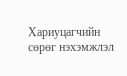Хариуцагчийн сөрөг нэхэмжлэл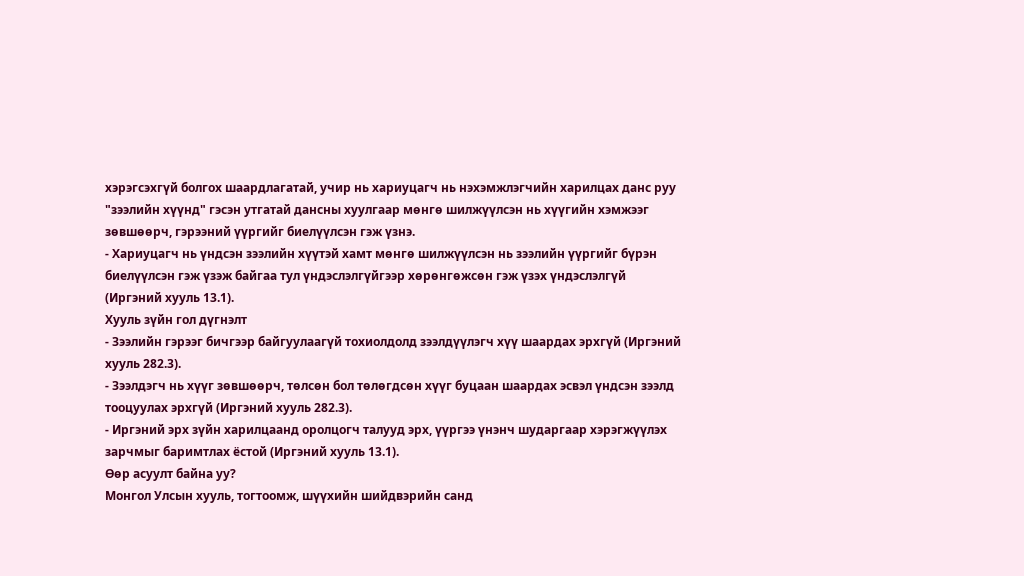хэрэгсэхгүй болгох шаардлагатай, учир нь хариуцагч нь нэхэмжлэгчийн харилцах данс руу "зээлийн хүүнд" гэсэн утгатай дансны хуулгаар мөнгө шилжүүлсэн нь хүүгийн хэмжээг зөвшөөрч, гэрээний үүргийг биелүүлсэн гэж үзнэ.
- Хариуцагч нь үндсэн зээлийн хүүтэй хамт мөнгө шилжүүлсэн нь зээлийн үүргийг бүрэн биелүүлсэн гэж үзэж байгаа тул үндэслэлгүйгээр хөрөнгөжсөн гэж үзэх үндэслэлгүй (Иргэний хууль 13.1).
Хууль зүйн гол дүгнэлт
- Зээлийн гэрээг бичгээр байгуулаагүй тохиолдолд зээлдүүлэгч хүү шаардах эрхгүй (Иргэний хууль 282.3).
- Зээлдэгч нь хүүг зөвшөөрч, төлсөн бол төлөгдсөн хүүг буцаан шаардах эсвэл үндсэн зээлд тооцуулах эрхгүй (Иргэний хууль 282.3).
- Иргэний эрх зүйн харилцаанд оролцогч талууд эрх, үүргээ үнэнч шударгаар хэрэгжүүлэх зарчмыг баримтлах ёстой (Иргэний хууль 13.1).
Өөр асуулт байна уу?
Монгол Улсын хууль, тогтоомж, шүүхийн шийдвэрийн санд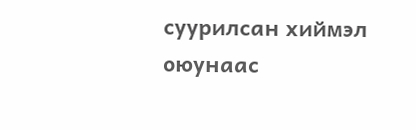суурилсан хиймэл оюунаас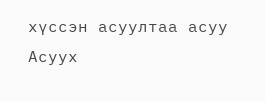хүссэн асуултаа асуу
Асуух